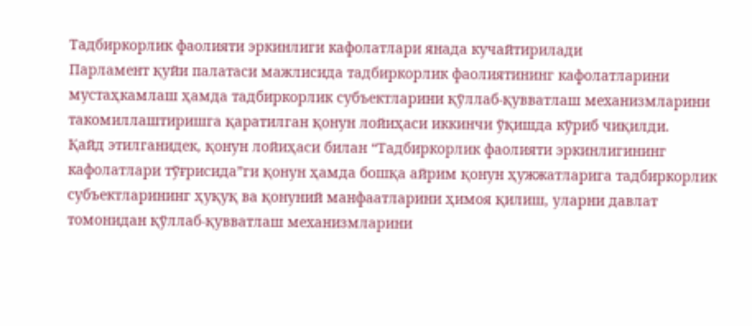Тадбиркорлик фаолияти эркинлиги кафолатлари янада кучайтирилади
Парламент қуйи палатаси мажлисида тадбиркорлик фаолиятининг кафолатларини мустаҳкамлаш ҳамда тадбиркорлик субъектларини қўллаб-қувватлаш механизмларини такомиллаштиришга қаратилган қонун лойиҳаси иккинчи ўқишда кўриб чиқилди.
Қайд этилганидек, қонун лойиҳаси билан “Тадбиркорлик фаолияти эркинлигининг кафолатлари тўғрисида”ги қонун ҳамда бошқа айрим қонун ҳужжатларига тадбиркорлик субъектларининг ҳуқуқ ва қонуний манфаатларини ҳимоя қилиш, уларни давлат томонидан қўллаб-қувватлаш механизмларини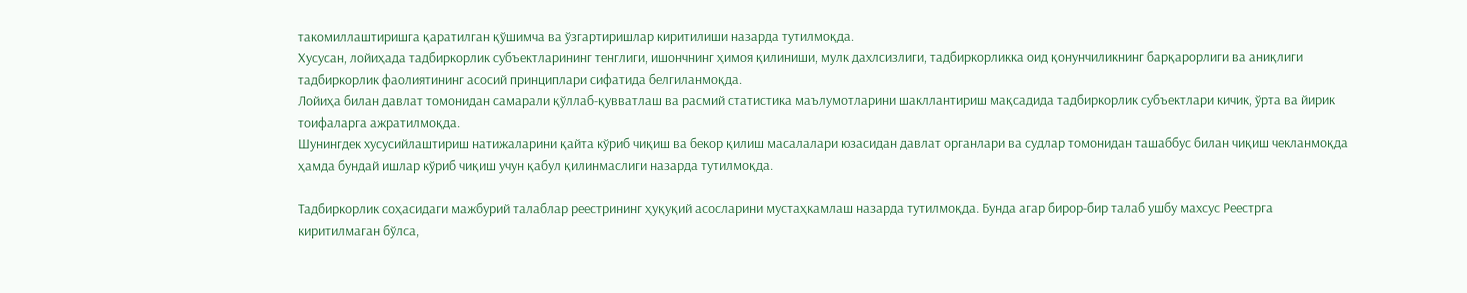такомиллаштиришга қаратилган қўшимча ва ўзгартиришлар киритилиши назарда тутилмоқда.
Хусусан, лойиҳада тадбиркорлик субъектларининг тенглиги, ишончнинг ҳимоя қилиниши, мулк дахлсизлиги, тадбиркорликка оид қонунчиликнинг барқарорлиги ва аниқлиги тадбиркорлик фаолиятининг асосий принциплари сифатида белгиланмоқда.
Лойиҳа билан давлат томонидан самарали қўллаб-қувватлаш ва расмий статистика маълумотларини шакллантириш мақсадида тадбиркорлик субъектлари кичик, ўрта ва йирик тоифаларга ажратилмоқда.
Шунингдек хусусийлаштириш натижаларини қайта кўриб чиқиш ва бекор қилиш масалалари юзасидан давлат органлари ва судлар томонидан ташаббус билан чиқиш чекланмоқда ҳамда бундай ишлар кўриб чиқиш учун қабул қилинмаслиги назарда тутилмоқда.

Тадбиркорлик соҳасидаги мажбурий талаблар реестрининг ҳуқуқий асосларини мустаҳкамлаш назарда тутилмоқда. Бунда агар бирор-бир талаб ушбу махсус Реестрга киритилмаган бўлса,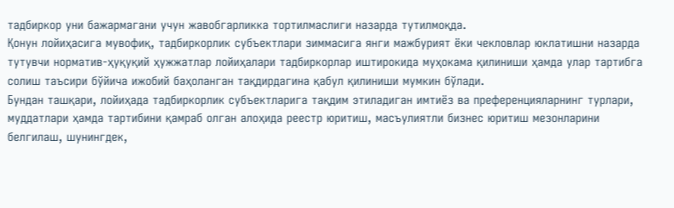тадбиркор уни бажармагани учун жавобгарликка тортилмаслиги назарда тутилмоқда.
Қонун лойиҳасига мувофиқ, тадбиркорлик субъектлари зиммасига янги мажбурият ёки чекловлар юклатишни назарда тутувчи норматив-ҳуқуқий ҳужжатлар лойиҳалари тадбиркорлар иштирокида муҳокама қилиниши ҳамда улар тартибга солиш таъсири бўйича ижобий баҳоланган тақдирдагина қабул қилиниши мумкин бўлади.
Бундан ташқари, лойиҳада тадбиркорлик субъектларига тақдим этиладиган имтиёз ва преференцияларнинг турлари, муддатлари ҳамда тартибини қамраб олган алоҳида реестр юритиш, масъулиятли бизнес юритиш мезонларини белгилаш, шунингдек,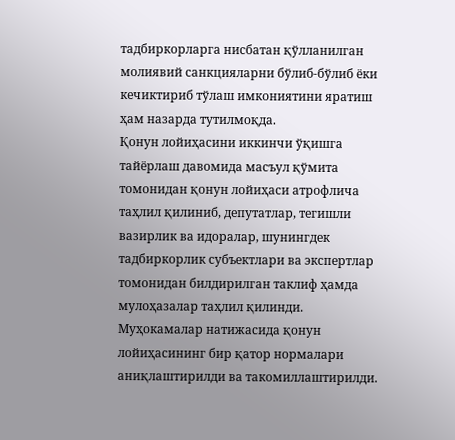тадбиркорларга нисбатан қўлланилган молиявий санкцияларни бўлиб-бўлиб ёки кечиктириб тўлаш имкониятини яратиш ҳам назарда тутилмоқда.
Қонун лойиҳасини иккинчи ўқишга тайёрлаш давомида масъул қўмита томонидан қонун лойиҳаси атрофлича таҳлил қилиниб, депутатлар, тегишли вазирлик ва идоралар, шунингдек тадбиркорлик субъектлари ва экспертлар томонидан билдирилган таклиф ҳамда мулоҳазалар таҳлил қилинди.
Муҳокамалар натижасида қонун лойиҳасининг бир қатор нормалари аниқлаштирилди ва такомиллаштирилди.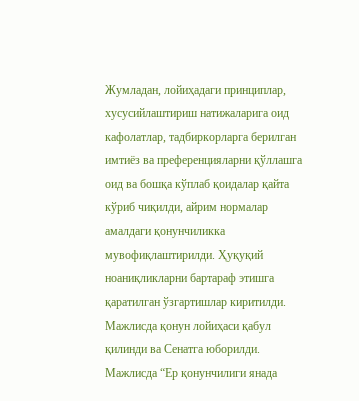Жумладан, лойиҳадаги принциплар, хусусийлаштириш натижаларига оид кафолатлар, тадбиркорларга берилган имтиёз ва преференцияларни қўллашга оид ва бошқа кўплаб қоидалар қайта кўриб чиқилди, айрим нормалар амалдаги қонунчиликка мувофиқлаштирилди. Ҳуқуқий ноаниқликларни бартараф этишга қаратилган ўзгартишлар киритилди.
Мажлисда қонун лойиҳаси қабул қилинди ва Сенатга юборилди.
Мажлисда “Ер қонунчилиги янада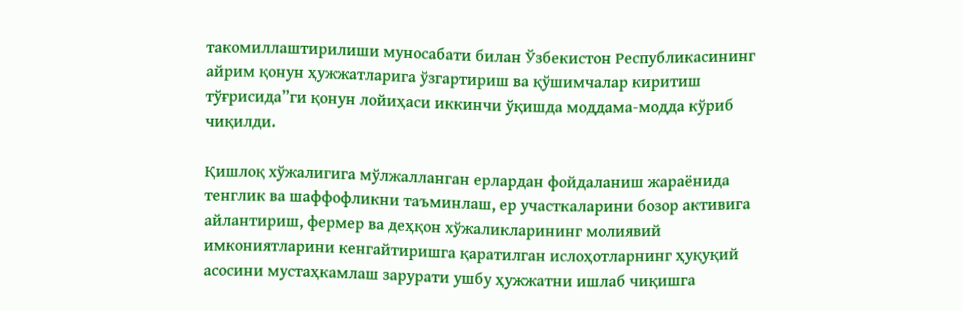такомиллаштирилиши муносабати билан Ўзбекистон Республикасининг айрим қонун ҳужжатларига ўзгартириш ва қўшимчалар киритиш тўғрисида”ги қонун лойиҳаси иккинчи ўқишда моддама-модда кўриб чиқилди.

Қишлоқ хўжалигига мўлжалланган ерлардан фойдаланиш жараёнида тенглик ва шаффофликни таъминлаш, ер участкаларини бозор активига айлантириш, фермер ва деҳқон хўжаликларининг молиявий имкониятларини кенгайтиришга қаратилган ислоҳотларнинг ҳуқуқий асосини мустаҳкамлаш зарурати ушбу ҳужжатни ишлаб чиқишга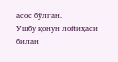асос бўлган.
Ушбу қонун лойиҳаси билан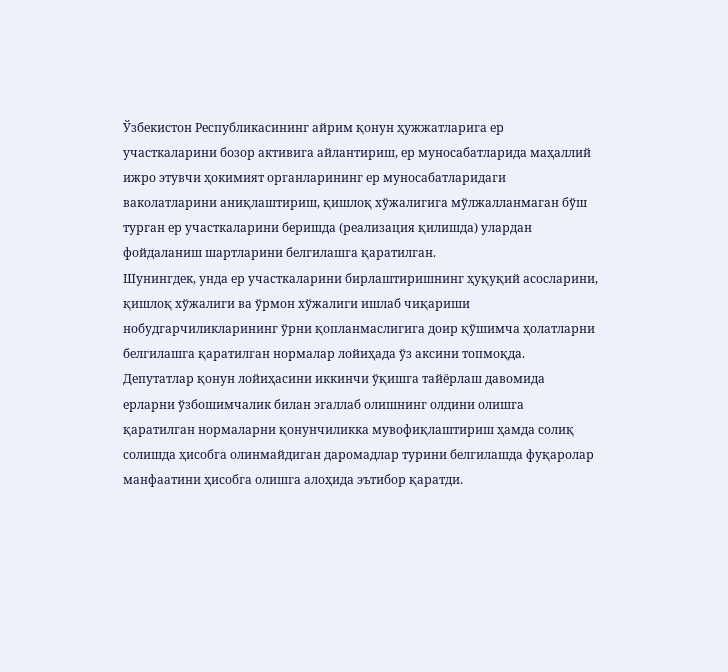Ўзбекистон Республикасининг айрим қонун ҳужжатларига ер участкаларини бозор активига айлантириш, ер муносабатларида маҳаллий ижро этувчи ҳокимият органларининг ер муносабатларидаги ваколатларини аниқлаштириш, қишлоқ хўжалигига мўлжалланмаган бўш турган ер участкаларини беришда (реализация қилишда) улардан фойдаланиш шартларини белгилашга қаратилган.
Шунингдек, унда ер участкаларини бирлаштиришнинг ҳуқуқий асосларини, қишлоқ хўжалиги ва ўрмон хўжалиги ишлаб чиқариши нобудгарчиликларининг ўрни қопланмаслигига доир қўшимча ҳолатларни белгилашга қаратилган нормалар лойиҳада ўз аксини топмоқда.
Депутатлар қонун лойиҳасини иккинчи ўқишга тайёрлаш давомида ерларни ўзбошимчалик билан эгаллаб олишнинг олдини олишга қаратилган нормаларни қонунчиликка мувофиқлаштириш ҳамда солиқ солишда ҳисобга олинмайдиган даромадлар турини белгилашда фуқаролар манфаатини ҳисобга олишга алоҳида эътибор қаратди.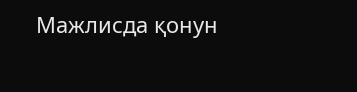Мажлисда қонун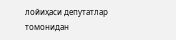лойиҳаси депутатлар томонидан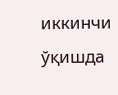иккинчи ўқишда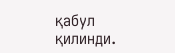қабул қилинди.